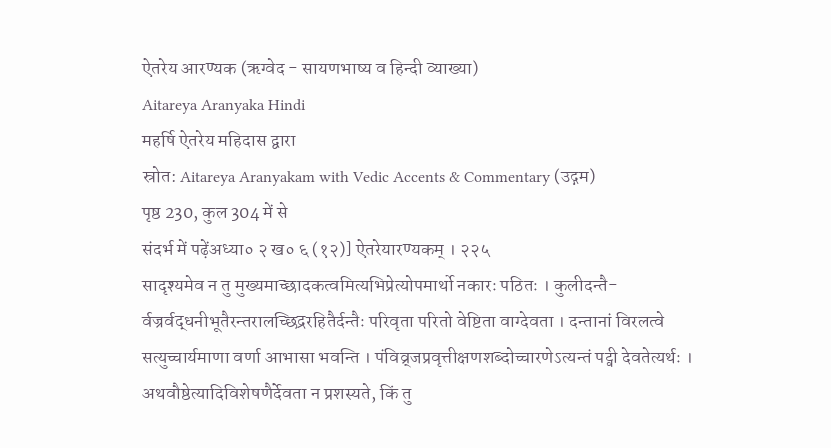ऐतरेय आरण्यक (ऋग्वेद - सायणभाष्य व हिन्दी व्याख्या)
Aitareya Aranyaka Hindi
महर्षि ऐतरेय महिदास द्वारा
स्रोत: Aitareya Aranyakam with Vedic Accents & Commentary (उद्गम)
पृष्ठ 230, कुल 304 में से
संदर्भ में पढ़ेंअध्या० २ ख० ६ (१२)] ऐतरेयारण्यकम् । २२५
सादृश्यमेव न तु मुख्यमाच्छादकत्वमित्यभिप्रेत्योपमार्थो नकारः पठितः । कुलीदन्तै- र्वज्रर्वद्धनीभूतैरन्तरालच्छिद्ररहितैर्दन्तैः परिवृता परितो वेष्टिता वाग्देवता । दन्तानां विरलत्वे सत्युच्चार्यमाणा वर्णा आभासा भवन्ति । पंविव्र्जप्रवृत्तीक्षणशब्दोच्चारणेऽत्यन्तं पट्वी देवतेत्यर्थः । अथवौष्ठेत्यादिविशेषणैर्देवता न प्रशस्यते, किं तु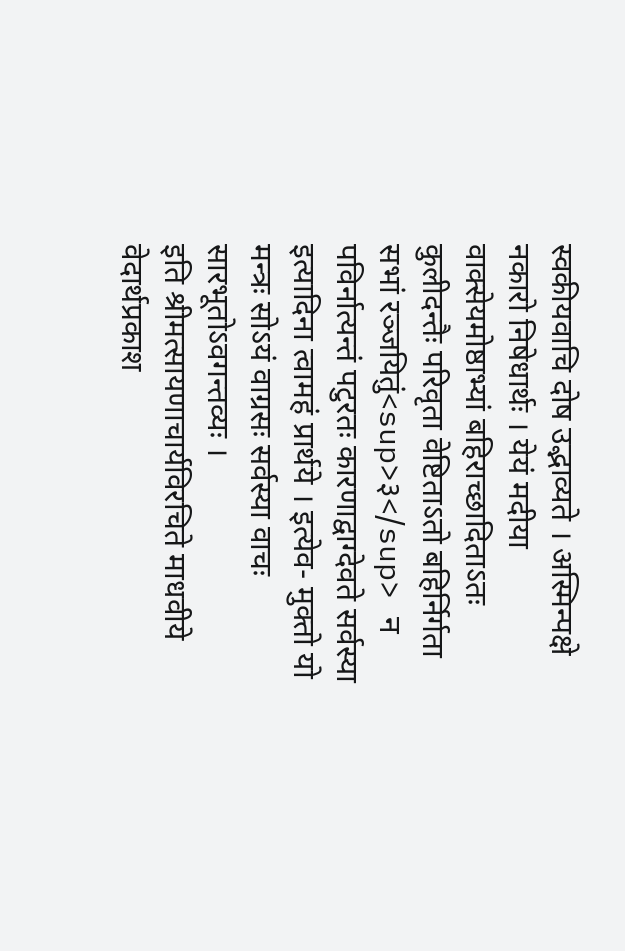स्वकीयवाचि दोष उद्भाव्यते । अस्मिन्पक्षे नकारो निषेधार्थः । येयं मदीया वाक्सेयमोष्ठाभ्यां बहिराच्छादिताऽतः कुलीदन्तैः परिवृता वेष्टिताऽतो बहिर्निर्गता सभां रञ्जयितुं<sup>३</sup> न पविर्नात्यन्तं पटुरतः कारणाद्वाग्देवते सर्वस्या इत्यादिना त्वामहं प्रार्थये । इत्येव- मुक्तो यो मन्त्रः सोऽयं वाग्रसः सर्वस्या वाचः सारभूतोऽवगन्तव्यः ।
इति श्रीमत्सायणाचार्यविरचिते माधवीये वेदार्थप्रकाश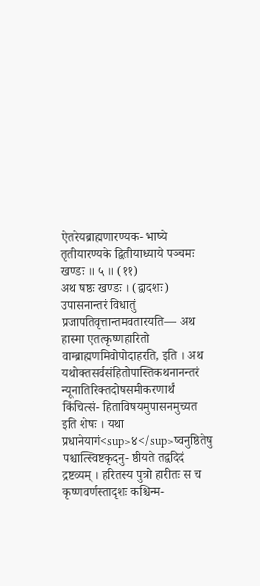ऐतरेयब्राह्मणारण्यक- भाष्ये तृतीयारण्यके द्वितीयाध्याये पञ्चमः खण्डः ॥ ५ ॥ (११)
अथ षष्ठः खण्डः । (द्वादशः)
उपासनान्तरं विधातुं प्रजापतिवृत्तान्तमवतारयति— अथ हास्मा एतत्कृष्णहारितो वाग्ब्राह्मणमिवोपोदाहरति, इति । अथ यथोक्तसर्वसंहितोपास्तिकथनानन्तरं न्यूनातिरिक्तदोषसमीकरणार्थं किंचित्सं- हिताविषयमुपासनमुच्यत इति शेषः । यथा प्रधानेयागं<sup>४</sup>ष्वनुष्ठितेषु पश्चात्स्विष्टकृदनु- ष्ठीयते तद्वदिदं द्रष्टव्यम् । हरितस्य पुत्रो हारीतः स च कृष्णवर्णस्तादृशः कश्चिन्म-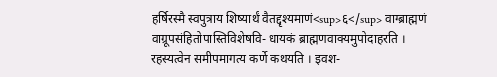हर्षिरस्मै स्वपुत्राय शिष्यार्थं वैतद्दृश्यमाणं<sup>६</sup> वाग्ब्राह्मणं वाग्रूपसंहितोपास्तिविशेषवि- धायकं ब्राह्मणवाक्यमुपोदाहरति । रहस्यत्वेन समीपमागत्य कर्णे कथयति । इवश-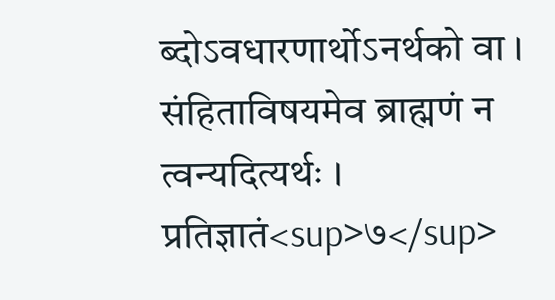ब्दोऽवधारणार्थोऽनर्थको वा । संहिताविषयमेव ब्राह्मणं न त्वन्यदित्यर्थः ।
प्रतिज्ञातं<sup>७</sup>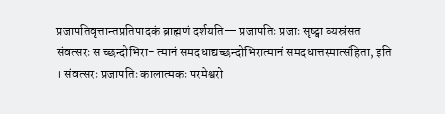प्रजापतिवृत्तान्तप्रतिपादकं ब्राह्मणं दर्शयति— प्रजापतिः प्रजाः सृष्ट्वा व्यस्रंसत संवत्सरः स च्छन्दोभिरा- त्मानं समदधाद्यच्छन्दोभिरात्मानं समदधात्तस्मात्संहिता, इति । संवत्सरः प्रजापतिः कालात्मकः परमेश्वरो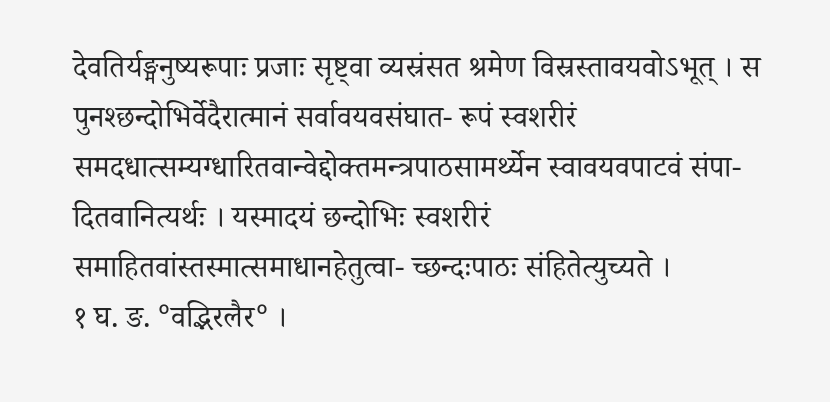देवतिर्यङ्मनुष्यरूपाः प्रजाः सृष्ट्वा व्यस्रंसत श्रमेण विस्रस्तावयवोऽभूत् । स पुनश्छन्दोभिर्वेदैरात्मानं सर्वावयवसंघात- रूपं स्वशरीरं समदधात्सम्यग्धारितवान्वेद्दोक्तमन्त्रपाठसामर्थ्येन स्वावयवपाटवं संपा- दितवानित्यर्थः । यस्मादयं छन्दोभिः स्वशरीरं समाहितवांस्तस्मात्समाधानहेतुत्वा- च्छन्दःपाठः संहितेत्युच्यते ।
१ घ. ङ. °वद्भिरलैर° ।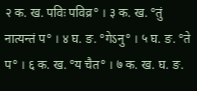२ क. ख. पविः पविव्र° । ३ क. ख. °तुं नात्यन्तं प° । ४ घ. ङ. °गेऽनु° । ५ घ. ङ. °ते प° । ६ क. ख. °य चैत° । ७ क. ख. घ. ङ.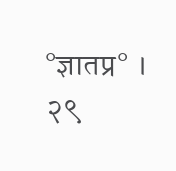°ज्ञातप्र° ।
२९